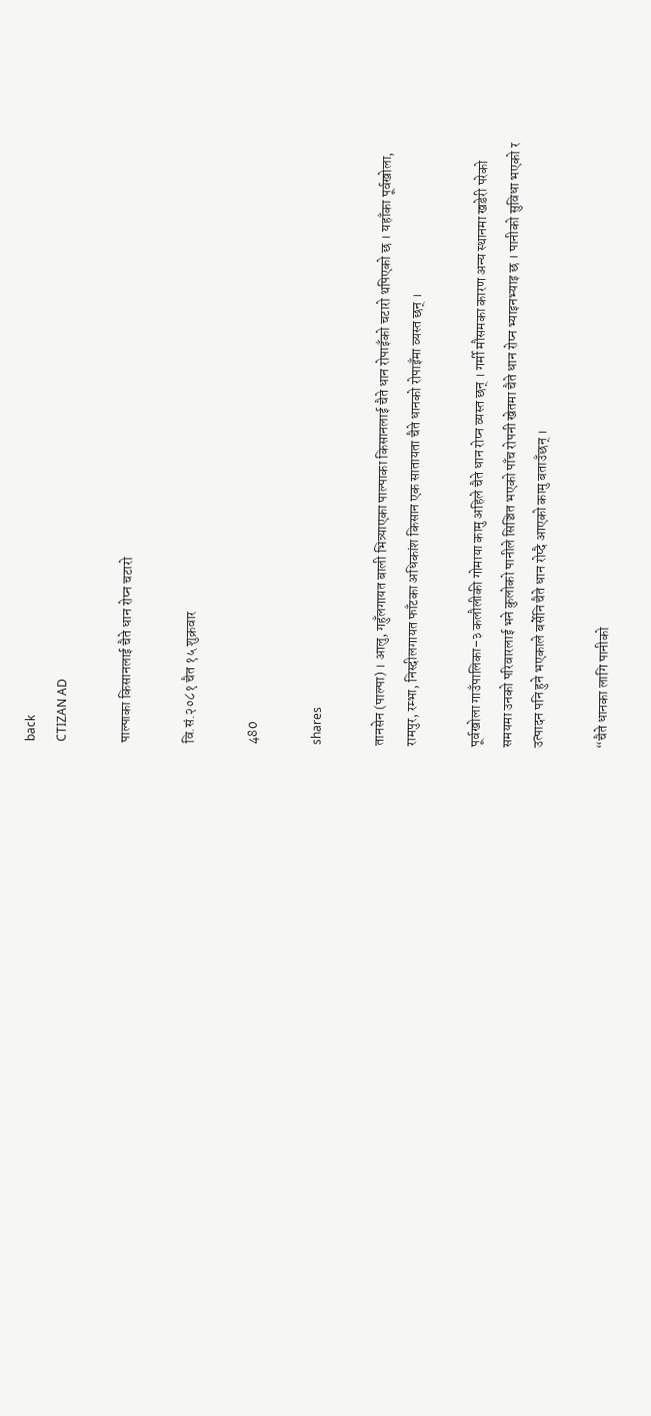back
CTIZAN AD

पाल्पाका किसानलाई चैते धान रोप्न चटारो

वि.सं.२०८१ चैत १५ शुक्रवार

480

shares

तानसेन (पाल्पा) । आलु, गहुँलगायत बाली भित्र्याएका पाल्पाका किसानलाई चैते धान रोपाइँको चटारो थपिएको छ । यहाँका पूर्वखोला, रामपुर, रम्भा, निस्दीलगायत फाँटका अधिकांश किसान एक सातायता चैते धानको रोपाइँमा व्यस्त छन् ।

पूर्वखोला गाउँपालिका–३ कलौलीकी गोमाया कामु अहिले चैते धान रोप्न व्यस्त छन् । गर्मी मौसमका कारण अन्य स्थानमा खडेरी परेको समयमा उनको परिवारलाई भने कुलोको पानीले सिञ्चित भएको पाँच रोपनी खेतमा चैते धान रोप्न भ्याइनभ्याइ छ । पानीको सुविधा भएको र उत्पादन पनि हुने भएकाले बर्सेनि चैते धान रोप्दै आएको कामु बताउँछन् ।

“चैते धानका लागि पानीको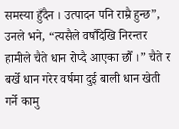समस्या हुँदैन । उत्पादन पनि राम्रै हुन्छ”, उनले भने, “त्यसैले वर्षौंदेखि निरन्तर हामीले चैते धान रोप्दै आएका छौँ ।” चैते र बर्खे धान गरेर वर्षमा दुई बाली धान खेती गर्ने कामु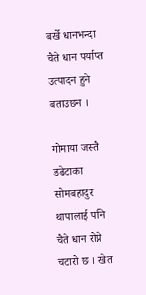बर्खे धानभन्दा चैते धान पर्याप्त उत्पादन हुने बताउछन ।

गोमाया जस्तै डढेटाका सोमबहादुर थापालाई पनि चैते धान रोप्ने चटारो छ । खेत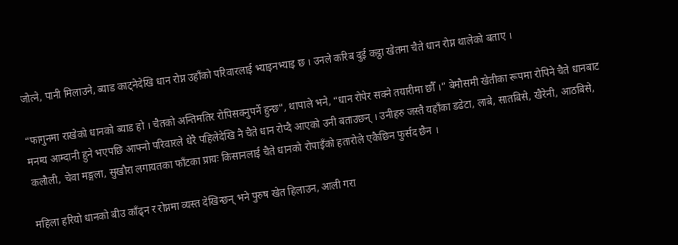जोत्ने, पानी मिलाउने, ब्याड काट्नेदेखि धान रोप्न उहाँको परिवारलाई भ्याइनभ्याइ छ । उनले करिब दुई कट्ठा खेतमा चैते धान रोप्न थालेको बताए ।

“फागुनमा राखेको धानको ब्याड हो । चैतको अन्तिमतिर रोपिसक्नुपर्ने हुन्छ”, थापाले भने, “धान रोपेर सक्ने तयारीमा छौँ ।” बेमौसमी खेतीका रूपमा रोपिने चैते धानबाट मनग्य आम्दानी हुने भएपछि आफ्नो परिवारले धेरै पहिलेदेखि नै चैते धान रोप्दै आएको उनी बताउछन् । उनीहरु जस्तै यहाँका डढेटा, लाबे, सातबिसे, खैरेनी, आठबिसे, कलौली, चेवा मङ्गला, सुखौरा लगायतका फाँटका प्रायः किसानलाई चैते धानको रोपाइँको हतारोले एकैछिन फुर्सद छैन ।

महिला हरियो धानको बीउ काँढ्न र रोप्नमा व्यस्त देखिन्छन् भने पुरुष खेत हिलाउन, आली गरा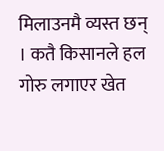मिलाउनमै व्यस्त छन् । कतै किसानले हल गोरु लगाएर खेत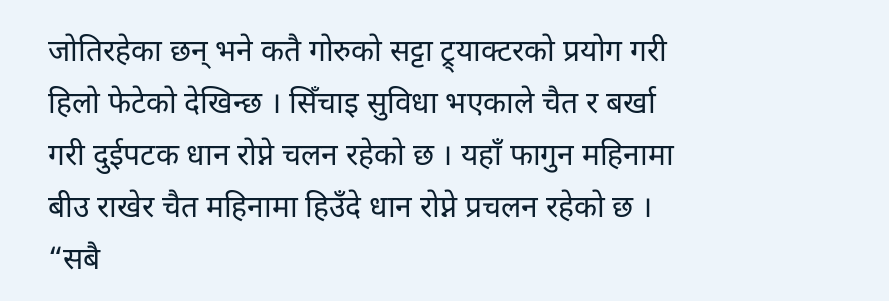जोतिरहेका छन् भने कतै गोरुको सट्टा ट्र्याक्टरको प्रयोग गरी हिलो फेटेको देखिन्छ । सिँचाइ सुविधा भएकाले चैत र बर्खा गरी दुईपटक धान रोप्ने चलन रहेको छ । यहाँ फागुन महिनामा बीउ राखेर चैत महिनामा हिउँदे धान रोप्ने प्रचलन रहेको छ । “सबै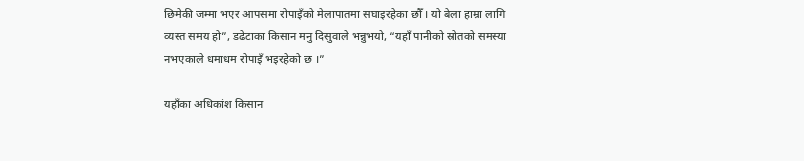छिमेकी जम्मा भएर आपसमा रोपाइँको मेलापातमा सघाइरहेका छौँ । यो बेला हाम्रा लागि व्यस्त समय हो”, डढेटाका किसान मनु दिसुवाले भन्नुभयो, “यहाँ पानीको स्रोतको समस्या नभएकाले धमाधम रोपाइँ भइरहेको छ ।”

यहाँका अधिकांश किसान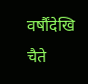वर्षौंदेखि चैते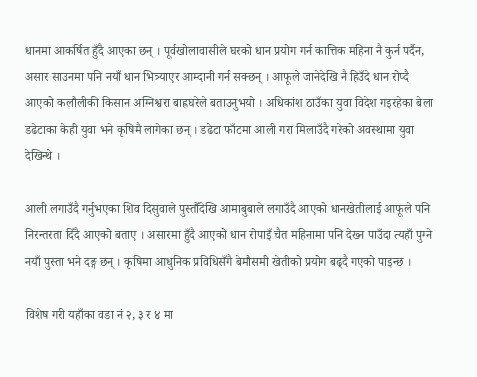धानमा आकर्षित हुँदै आएका छन् । पूर्वखोलावासीले घरको धान प्रयोग गर्न कात्तिक महिना नै कुर्न पर्दैन, असार साउनमा पनि नयाँ धान भित्र्याएर आम्दानी गर्न सक्छन् । आफूले जानेदेखि नै हिउँदे धान रोप्दै आएको कलौलीकी किसान अग्निश्वरा बाह्रघरेले बताउनुभयो । अधिकांश ठाउँका युवा विदेश गइरहेका बेला डढेटाका केही युवा भने कृषिमै लागेका छन् । डढेटा फाँटमा आली गरा मिलाउँदै गरेको अवस्थामा युवा देखिन्थे ।

आली लगाउँदै गर्नुभएका शिव दिसुवाले पुस्तौँदेखि आमाबुबाले लगाउँदै आएको धानखेतीलाई आफूले पनि निरन्तरता दिँदै आएको बताए । असारमा हुँदै आएको धान रोपाइँ चैत महिनामा पनि देख्न पाउँदा त्यहाँ पुग्ने नयाँ पुस्ता भने दङ्ग छन् । कृषिमा आधुनिक प्रविधिसँगै बेमौसमी खेतीको प्रयोग बढ्दै गएको पाइन्छ ।

विशेष गरी यहाँका वडा नं २, ३ र ४ मा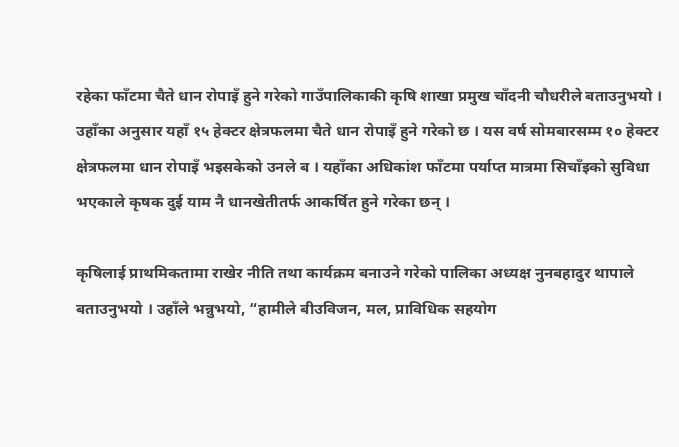रहेका फाँटमा चैते धान रोपाइँ हुने गरेको गाउँपालिकाकी कृषि शाखा प्रमुख चाँदनी चौधरीले बताउनुभयो । उहाँका अनुसार यहाँ १५ हेक्टर क्षेत्रफलमा चैते धान रोपाइँ हुने गरेको छ । यस वर्ष सोमबारसम्म १० हेक्टर क्षेत्रफलमा धान रोपाइँ भइसकेको उनले ब । यहाँका अधिकांश फाँटमा पर्याप्त मात्रमा सिचाँइको सुविधा भएकाले कृषक दुई याम नै धानखेतीतर्फ आकर्षित हुने गरेका छन् ।

कृषिलाई प्राथमिकतामा राखेर नीति तथा कार्यक्रम बनाउने गरेको पालिका अध्यक्ष नुनबहादुर थापाले बताउनुभयो । उहाँले भन्नुभयो, “हामीले बीउविजन, मल, प्राविधिक सहयोग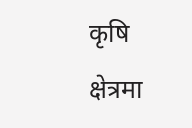कृषि क्षेत्रमा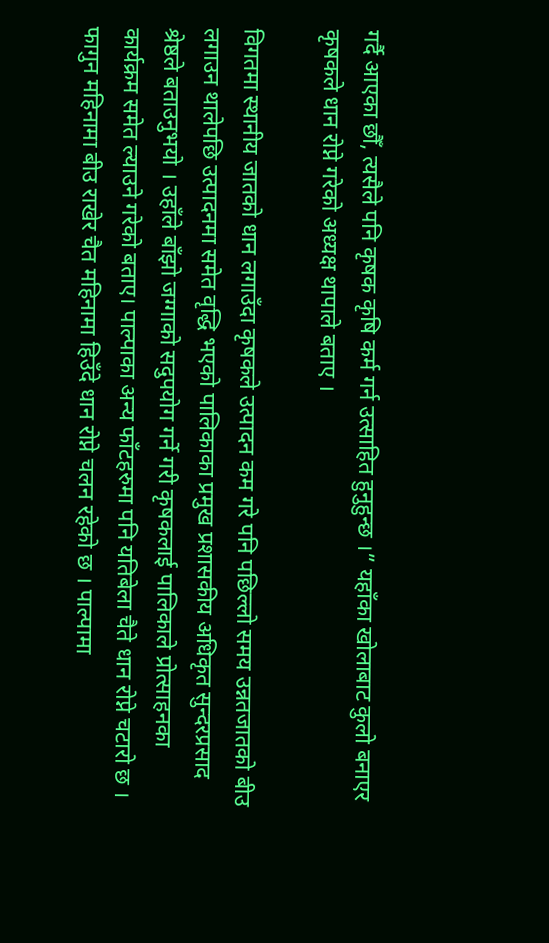गर्दै आएका छौँ, त्यसैले पनि कृषक कृषि कर्म गर्न उत्साहित हुनुहुन्छ ।” यहाँका खोलाबाट कुलो बनाएर कृषकले धान रोप्ने गरेको अध्यक्ष थापाले बताए ।

विगतमा स्थानीय जातको धान लगाउँदा कृषकले उत्पादन कम गरे पनि पछिल्लो समय उन्नतजातको बीउ लगाउन थालेपछि उत्पादनमा समेत वृद्धि भएको पालिकाका प्रमुख प्रशासकीय अधिकृत सुन्दरप्रसाद श्रेष्ठले बताउनुभयो । उहाँले बाँझो जग्गाको सदुपयोग गर्ने गरी कृषकलाई पालिकाले प्रोत्साहनका कार्यक्रम समेत ल्याउने गरेको बताए। पाल्पाका अन्य फाँटहरुमा पनि यतिबेला चैते धान रोप्ने चटारो छ । फागुन महिनामा बीउ राखेर चैत महिनामा हिउँदे धान रोप्ने चलन रहेको छ । पाल्पामा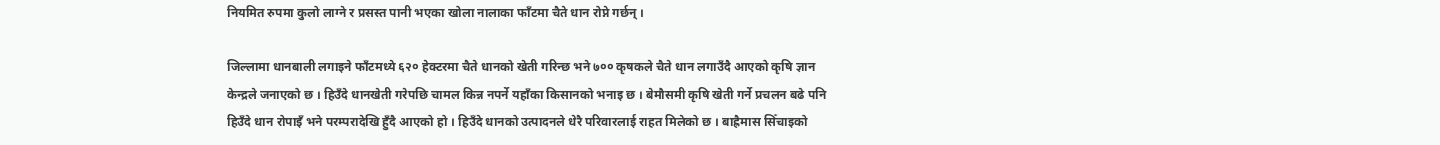नियमित रुपमा कुलो लाग्ने र प्रसस्त पानी भएका खोला नालाका फाँटमा चैते धान रोप्ने गर्छन् ।

जिल्लामा धानबाली लगाइने फाँटमध्ये ६२० हेक्टरमा चैते धानको खेती गरिन्छ भने ७०० कृषकले चैते धान लगाउँदै आएको कृषि ज्ञान केन्द्रले जनाएको छ । हिउँदे धानखेती गरेपछि चामल किन्न नपर्ने यहाँका किसानको भनाइ छ । बेमौसमी कृषि खेती गर्ने प्रचलन बढे पनि हिउँदे धान रोपाइँ भने परम्परादेखि हुँदै आएको हो । हिउँदे धानको उत्पादनले धेरै परिवारलाई राहत मिलेको छ । बाह्रैमास सिँचाइको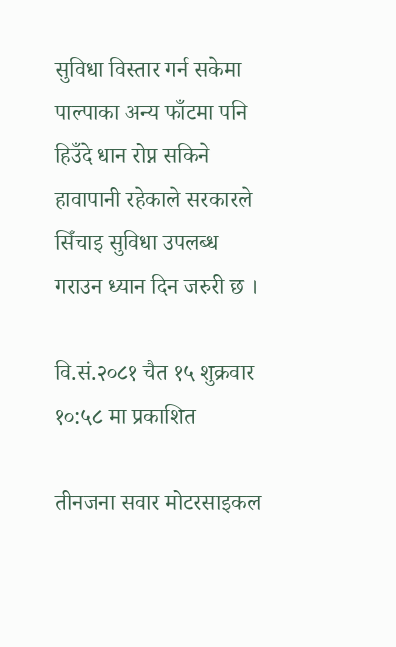सुविधा विस्तार गर्न सकेमा पाल्पाका अन्य फाँटमा पनि हिउँदे धान रोप्न सकिने हावापानी रहेकाले सरकारले सिँचाइ सुविधा उपलब्ध गराउन ध्यान दिन जरुरी छ ।

वि.सं.२०८१ चैत १५ शुक्रवार १०:५८ मा प्रकाशित

तीनजना सवार मोटरसाइकल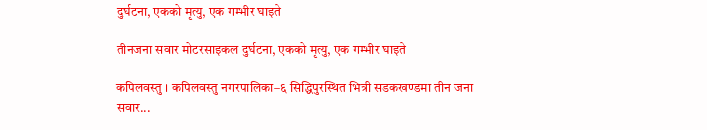दुर्घटना, एकको मृत्यु, एक गम्भीर घाइते

तीनजना सवार मोटरसाइकल दुर्घटना, एकको मृत्यु, एक गम्भीर घाइते

कपिलवस्तु । कपिलवस्तु नगरपालिका–६ सिद्धिपुरस्थित भित्री सडकखण्डमा तीन जना सवार...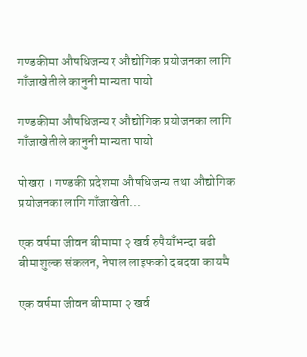गण्डकीमा औषधिजन्य र औद्योगिक प्रयोजनका लागि गाँजाखेतीले कानुनी मान्यता पायो

गण्डकीमा औषधिजन्य र औद्योगिक प्रयोजनका लागि गाँजाखेतीले कानुनी मान्यता पायो

पोखरा । गण्डकी प्रदेशमा औषधिजन्य तथा औद्योगिक प्रयोजनका लागि गाँजाखेती...

एक वर्षमा जीवन बीमामा २ खर्व रुपैयाँभन्दा बढी बीमाशुल्क संकलन, नेपाल लाइफको दबदवा कायमै

एक वर्षमा जीवन बीमामा २ खर्व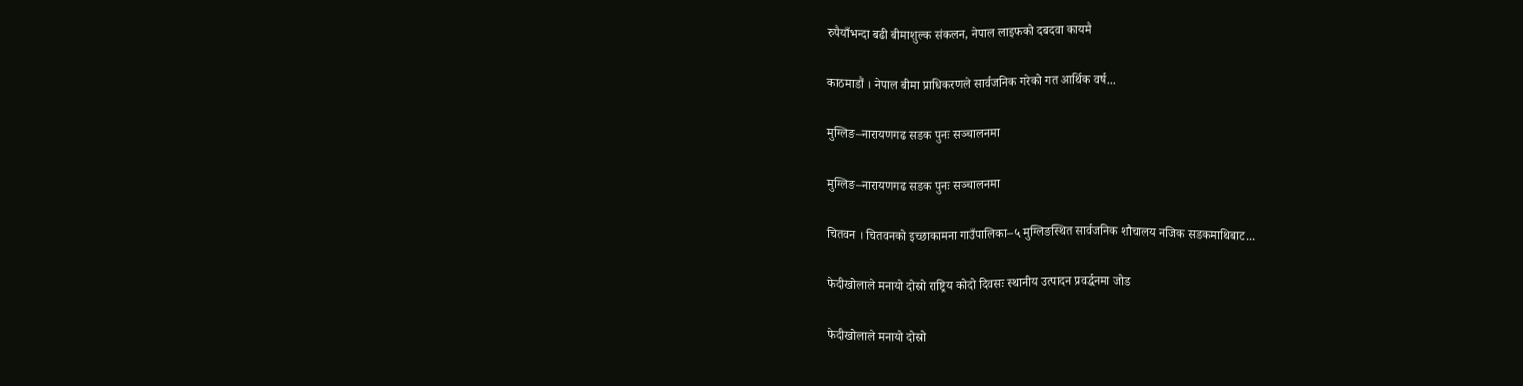रुपैयाँभन्दा बढी बीमाशुल्क संकलन, नेपाल लाइफको दबदवा कायमै

काठमाडौं । नेपाल बीमा प्राधिकरणले सार्वजनिक गरेको गत आर्थिक वर्ष...

मुग्लिङ–नारायणगढ सडक पुनः सञ्चालनमा

मुग्लिङ–नारायणगढ सडक पुनः सञ्चालनमा

चितवन । चितवनको इच्छाकामना गाउँपालिका–५ मुग्लिङस्थित सार्वजनिक शौचालय नजिक सडकमाथिबाट...

फेदीखोलाले मनायो दोस्रो राष्ट्रिय कोदो दिवसः स्थानीय उत्पादन प्रवर्द्धनमा जोड

फेदीखोलाले मनायो दोस्रो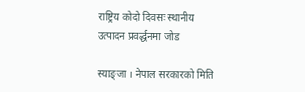राष्ट्रिय कोदो दिवसः स्थानीय उत्पादन प्रवर्द्धनमा जोड

स्याङ्जा । नेपाल सरकारको मिति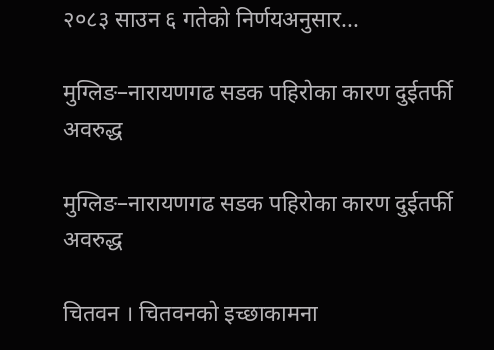२०८३ साउन ६ गतेको निर्णयअनुसार...

मुग्लिङ–नारायणगढ सडक पहिरोका कारण दुईतर्फी अवरुद्ध

मुग्लिङ–नारायणगढ सडक पहिरोका कारण दुईतर्फी अवरुद्ध

चितवन । चितवनको इच्छाकामना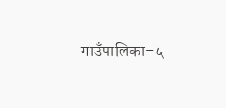गाउँपालिका–५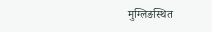मुग्लिङस्थित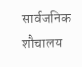सार्वजनिक शौचालय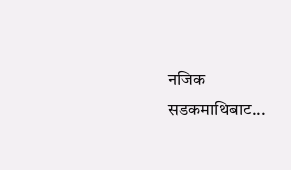नजिक सडकमाथिबाट...